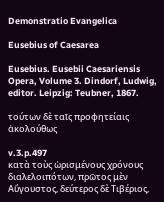Demonstratio Evangelica

Eusebius of Caesarea

Eusebius. Eusebii Caesariensis Opera, Volume 3. Dindorf, Ludwig, editor. Leipzig: Teubner, 1867.

τούτων δὲ ταῖς προφητείαις ἀκολούθως

v.3.p.497
κατὰ τοὺς ὡρισμένους χρόνους διαλελοιπότων, πρῶτος μὲν Αὔγουστος, δεύτερος δὲ Τιβέριος,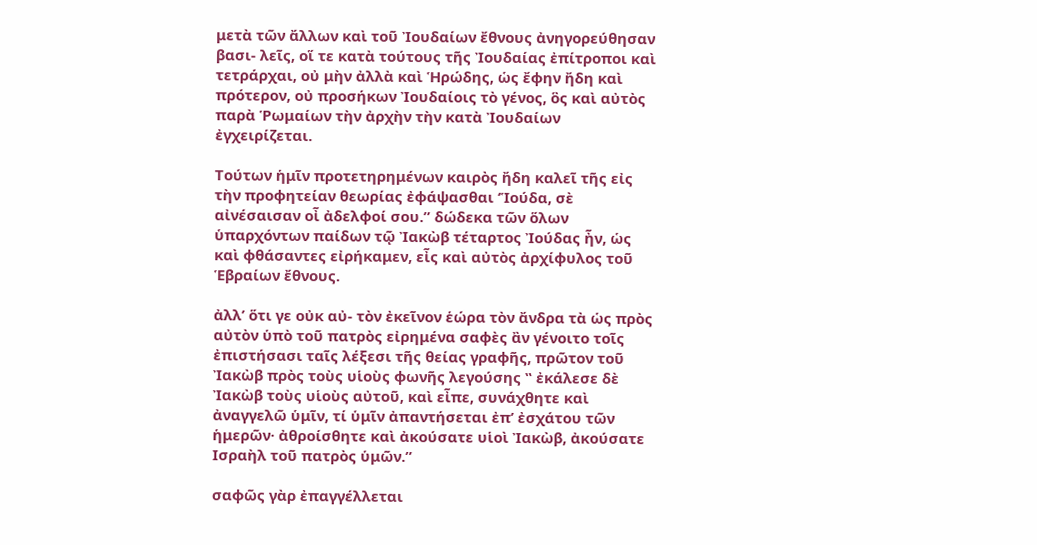μετὰ τῶν ἄλλων καὶ τοῦ Ἰουδαίων ἔθνους ἀνηγορεύθησαν βασι- λεῖς, οἵ τε κατὰ τούτους τῆς Ἰουδαίας ἐπίτροποι καὶ τετράρχαι, οὐ μὴν ἀλλὰ καὶ Ἡρώδης, ὡς ἔφην ἤδη καὶ πρότερον, οὐ προσήκων Ἰουδαίοις τὸ γένος, ὃς καὶ αὐτὸς παρὰ Ῥωμαίων τὴν ἀρχὴν τὴν κατὰ Ἰουδαίων ἐγχειρίζεται.

Τούτων ἡμῖν προτετηρημένων καιρὸς ἤδη καλεῖ τῆς εἰς τὴν προφητείαν θεωρίας ἐφάψασθαι ‘Ἱούδα, σὲ αἰνέσαισαν οἶ ἀδελφοί σου.” δώδεκα τῶν ὅλων ὑπαρχόντων παίδων τῷ Ἰακὼβ τέταρτος Ἰούδας ἦν, ὡς καὶ φθάσαντες εἰρήκαμεν, εἶς καὶ αὐτὸς ἀρχίφυλος τοῦ Ἑβραίων ἔθνους.

ἀλλ’ ὅτι γε οὐκ αὐ- τὸν ἐκεῖνον ἑώρα τὸν ἄνδρα τὰ ὡς πρὸς αὐτὸν ὑπὸ τοῦ πατρὸς εἰρημένα σαφὲς ἂν γένοιτο τοῖς ἐπιστήσασι ταῖς λέξεσι τῆς θείας γραφῆς, πρῶτον τοῦ Ἰακὼβ πρὸς τοὺς υἱοὺς φωνῆς λεγούσης ‟ ἐκάλεσε δὲ Ἰακὼβ τοὺς υἱοὺς αὐτοῦ, καὶ εἶπε, συνάχθητε καὶ ἀναγγελῶ ὑμῖν, τί ὑμῖν ἀπαντήσεται ἐπ’ ἐσχάτου τῶν ἡμερῶν· ἀθροίσθητε καὶ ἀκούσατε υἱοὶ Ἰακὼβ, ἀκούσατε Ισραὴλ τοῦ πατρὸς ὑμῶν.”

σαφῶς γὰρ ἐπαγγέλλεται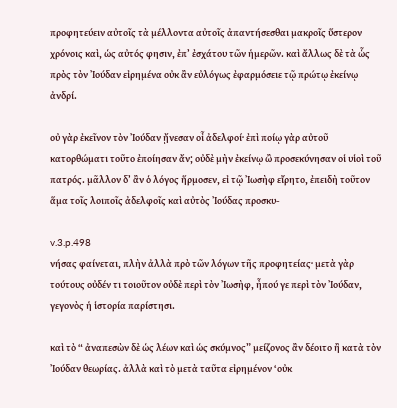προφητεύειν αὐτοῖς τὰ μέλλοντα αὐτοῖς ἀπαντήσεσθαι μακροῖς ὕστερον χρόνοις καὶ, ὡς αὐτός φησιν, ἐπ’ ἐσχάτου τῶν ἡμερῶν. καὶ ἄλλως δὲ τὰ ὧς πρὸς τὸν Ἰούδαν εἰρημένα οὐκ ἂν εὐλόγως ἐφαρμόσειε τῷ πρώτῳ ἐκείνῳ ἀνδρί.

οὐ γὰρ ἐκεῖνον τὸν Ἰούδαν ᾔνεσαν οἶ ἀδελφοί· ἐπὶ ποίῳ γὰρ αὐτοῦ κατορθώματι τοῦτο ἐποίησαν ἄν; οὐδὲ μὴν ἐκείνῳ ὢ προσεκύνησαν οἱ υἱοὶ τοῦ πατρός. μᾶλλον δ’ ἂν ὁ λόγος ἥρμοσεν, εἰ τῷ Ἰωσὴφ εἴρητο, ἐπειδὴ τοῦτον ἅμα τοῖς λοιποῖς ἀδελφοῖς καὶ αὐτὸς Ἰούδας προσκυ-

v.3.p.498
νήσας φαίνεται, πλὴν ἀλλὰ πρὸ τῶν λόγων τῆς προφητείας· μετὰ γὰρ τούτους οὐδέν τι τοιοῦτον οὐδὲ περὶ τὸν Ἰωσὴφ, ἦπού γε περὶ τὸν Ἰούδαν, γεγονὸς ἡ ἱστορία παρίστησι.

καὶ τὸ “ ἀναπεσὼν δὲ ὡς λέων καὶ ὡς σκύμνος” μείζονος ἂν δέοιτο ἢ κατὰ τὸν Ἰούδαν θεωρίας. ἀλλὰ καὶ τὸ μετὰ ταῦτα εἰρημένον ‘οὐκ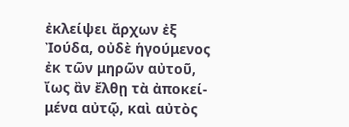ἐκλείψει ἄρχων ἐξ Ἰούδα, οὐδὲ ἡγούμενος ἐκ τῶν μηρῶν αὐτοῦ, ἴως ἂν ἔλθῃ τὰ ἀποκεί- μένα αὐτῷ, καὶ αὐτὸς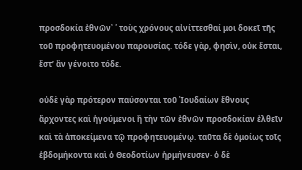προσδοκία ἐθνῶν᾿ ῾ τοὺς χρόνους αἰνίττεσθαί μοι δοκεῖ τῆς τοῦ προφητευομένου παρουσίας. τόδε γὰρ, φησὶν, οὐκ ἔσται, ἔστ’ ἂν γένοιτο τόδε.

οὐδὲ γὰρ πρότερον παύσονται τοῦ Ἰουδαίων ἔθνους ἄρχοντες καὶ ἡγούμενοι ἢ τὴν τῶν ἐθνῶν προσδοκίαν ἐλθεῖν καὶ τὰ ἀποκείμενα τῷ προφητευομένῳ. ταῦτα δὲ ὁμοίως τοῖς ἑβδομήκοντα καὶ ὁ Θεοδοτίων ἡρμήνευσεν· ὁ δὲ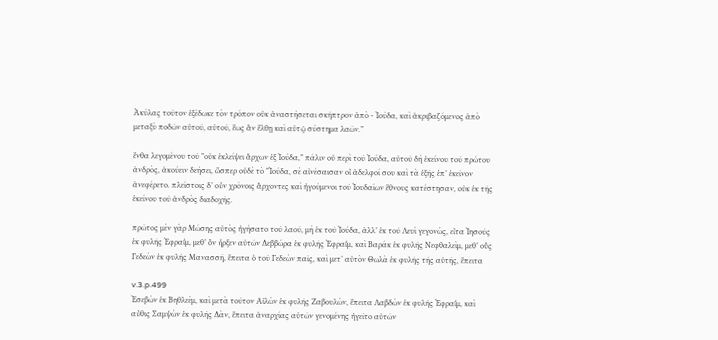Ἀκύλας τοῦτον ἐξέδωκε τὸν τρόπον οὐκ ἀναστήσεται σκῆπτρον ἀπὸ - Ἰούδα, καὶ ἀκριβαζόμενος ἀπὸ μεταξὺ ποδῶν αὐτοῦ, αὐτοῦ, ἕως ἂν ἔλθῃ καὶ αὐτῷ σύστημα λαῶν.”

ἔνθα λεγομένου τοῦ ‟οὐκ ἐκλείψει ἄρχων ἐξ Ἰούδα,” πάλιν οὐ περὶ τοῦ Ἰούδα, αὐτοῦ δὴ ἐκείνου τοῦ πρώτου ἀνδρὸς, ἀκούειν δεήσει, ὥσπερ οὐδὲ τὸ ‟Ἰούδα, σὲ αἰνέσαισαν οἶ ἀδελφοί σου καὶ τὰ ἐξῆς ἐπ’ ἐκεῖνον ἀνεφέρετο. πλείστοις δ’ οὖν χρόνοις ἄρχοντες καὶ ἡγούμενοι τοῦ Ἰουδαίων ἔθνους κατέστησαν, οὐκ ἐκ τῆς ἐκείνου τοῦ ἀνδρὸς διαδοχῆς.

πρῶτος μὲν γὰρ Μώσης αὐτὸς ἡγήσατο τοῦ λαοῦ, μὴ ἐκ τοῦ Ἰούδα, ἀλλ’ ἐκ τοῦ Λευὶ γεγονὼς, εἶτα Ἰησοῦς ἐκ φυλῆς Ἐφραΐμ, μεθ’ ὃν ἦρξεν αὐτῶν Δεββώρα ἐκ φυλῆς Ἐφραΐμ, καὶ Βαράκ ἐκ φυλῆς Νεφθαλεὶμ, μεθ’ οὓς Γεδεὼν ἐκ φυλῆς Μανασσῆ, ἔπειτα ὁ τοῦ Γεδεὼν παῖς, καὶ μετ’ αὐτὸν Θωλὰ ἐκ φυλῆς τῆς αὐτῆς, ἔπειτα

v.3.p.499
Ἐσεβὼν ἐκ Βηθλεὲμ, καὶ μετὰ τοῦτον Αἰλὼν ἐκ φυλῆς Ζαβουλὼν, ἔπειτα Λαβδὼν ἐκ φυλῆς Ἐφραΐμ, καὶ αὖθις Σαμψὼν ἐκ φυλῆς Δὰν, ἔπειτα ἀναρχίας αὐτῶν γενομένης ἡγεῖτο αὐτῶν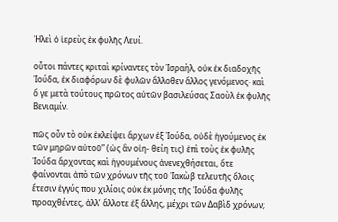Ἠλεὶ ὁ ἱερεὺς ἐκ φυλῆς Λευί.

οὗτοι πάντες κριταὶ κρίναντες τὸν Ἰσραὴλ, οὐκ ἐκ διαδοχῆς Ἰούδα, ἐκ διαφόρων δὲ φυλῶν ἄλλοθεν ἄλλος γενόμενος· καὶ ὅ γε μετὰ τούτους πρῶτος αὐτῶν βασιλεύσας Σαοὺλ ἐκ φυλῆς Βενιαμίν.

πῶς οὖν τὸ οὐκ ἐκλείψει ἄρχων ἐξ Ἰούδα, οὐδὲ ἡγούμενος ἐκ τῶν μηρῶν αὐτοῦ” (ὡς ἂν οἰη- θείη τις) ἐπὶ τοὺς ἐκ φυλῆς Ἰούδα ἄρχοντας καὶ ἡγουμένους ἀνενεχθήσεται, ὅτε φαίνονται ἀπὸ τῶν χρόνων τῆς τοῦ Ἰακὼβ τελευτῆς ὅλοις ἔτεσιν ἐγγύς που χιλίοις οὐκ ἐκ μόνης τῆς Ἰούδα φυλῆς προαχθέντες, ἀλλ’ ἄλλοτε ἐξ ἄλλης, μέχρι τῶν Δαβὶδ χρόνων;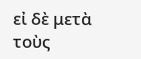εἰ δὲ μετὰ τοὺς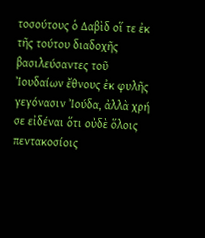τοσούτους ὁ Δαβὶδ οἵ τε ἐκ τῆς τούτου διαδοχῆς βασιλεύσαντες τοῦ Ἰουδαίων ἔθνους ἐκ φυλῆς γεγόνασιν Ἰούδα, ἀλλὰ χρή σε εἰδέναι ὅτι οὐδὲ ὅλοις πεντακοσίοις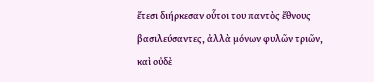ἔτεσι διήρκεσαν οὗτοι του παντὸς ἔθνους βασιλεύσαντες, ἀλλὰ μόνων φυλῶν τριῶν, καὶ οὐδὲ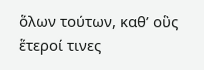ὅλων τούτων, καθ’ οὓς ἕτεροί τινες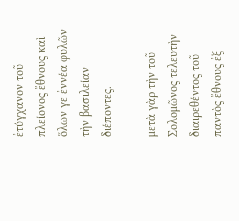ἐτύγχανον τοῦ πλείονος ἔθνους καὶ ὅλων γε ἐννέα φυλῶν τὴν βασιλείαν διέποντες.

μετὰ γὰρ τὴν τοῦ Σολομῶνος τελευτὴν διαιρεθέντος τοῦ παντὸς ἔθνους ἐξ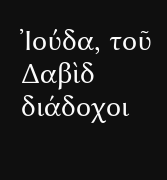Ἰούδα, τοῦ Δαβὶδ διάδοχοι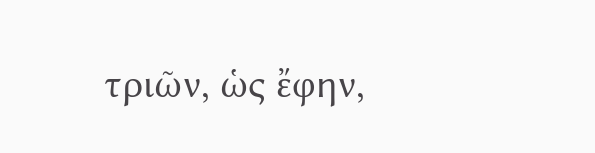τριῶν, ὡς ἔφην,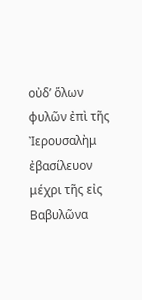οὐδ’ ὅλων φυλῶν ἐπὶ τῆς Ἰερουσαλὴμ ἐβασίλευον μέχρι τῆς εἰς Βαβυλῶνα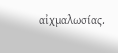αἰχμαλωσίας.